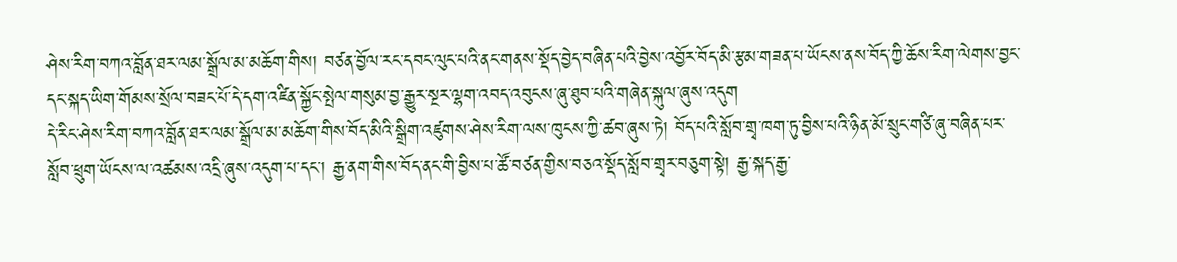ཤེས་རིག་བཀའ་བློན་ཐར་ལམ་སྒྲོལ་མ་མཆོག་གིས། བཙན་བྱོལ་རང་དབང་ལུང་པའི་ནང་གནས་སྡོད་བྱེད་བཞིན་པའི་བྱེས་འབྱོར་བོད་མི་རྩམ་གཟན་པ་ཡོངས་ནས་བོད་ཀྱི་ཆོས་རིག་ལེགས་བྱང་དང་སྐད་ཡིག་གོམས་སྲོལ་བཟང་པོ་དེ་དག་འཛིན་སྐྱོང་སྤེལ་གསུམ་བྱ་རྒྱུར་སྔར་ལྷག་འབད་འབུངས་ཞུ་ཐུབ་པའི་གཞེན་སྐུལ་ཞུས་འདུག
དེ་རིང་ཤེས་རིག་བཀའ་བློན་ཐར་ལམ་སྒྲོལ་མ་མཆོག་གིས་བོད་མིའི་སྒྲིག་འཛུགས་ཤེས་རིག་ལས་ཁུངས་ཀྱི་ཚབ་ཞུས་ཏེ། བོད་པའི་སློབ་གྲྭ་ཁག་ཏུ་བྱིས་པའི་ཉིན་མོ་སྲུང་གཙི་ཞུ་བཞིན་པར་སློབ་ཕྲུག་ཡོངས་ལ་འཚམས་འདྲི་ཞུས་འདུག་པ་དང་། རྒྱ་ནག་གིས་བོད་ནང་གི་བྱིས་པ་ཚོ་བཙན་གྱིས་བཅའ་སྡོད་སློབ་གྲྭར་བཅུག་སྟེ། རྒྱ་སྐད་རྒྱ་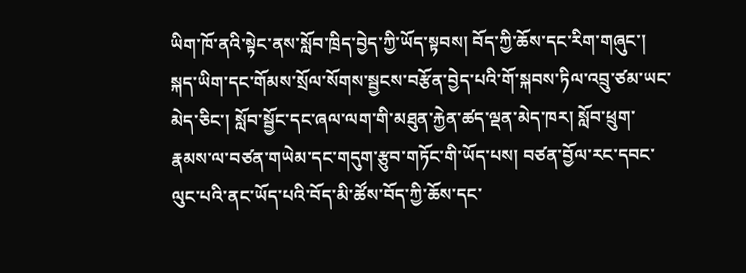ཡིག་ཁོ་ནའི་སྟེང་ནས་སློབ་ཁྲིད་བྱེད་ཀྱི་ཡོད་སྟབས། བོད་ཀྱི་ཆོས་དང་རིག་གཞུང་། སྐད་ཡིག་དང་གོམས་སྲོལ་སོགས་སྦྱངས་བརྩོན་བྱེད་པའི་གོ་སྐབས་ཏིལ་འབྲུ་ཙམ་ཡང་མེད་ཅིང་། སློབ་སྦྱོང་དང་ཞལ་ལག་གི་མཐུན་རྐྱེན་ཚད་ལྡན་མེད་ཁར། སློབ་ཕྲུག་རྣམས་ལ་བཙན་གཡེམ་དང་གདུག་རྩུབ་གཏོང་གི་ཡོད་པས། བཙན་བྱོལ་རང་དབང་ལུང་པའི་ནང་ཡོད་པའི་བོད་མི་ཚོས་བོད་ཀྱི་ཆོས་དང་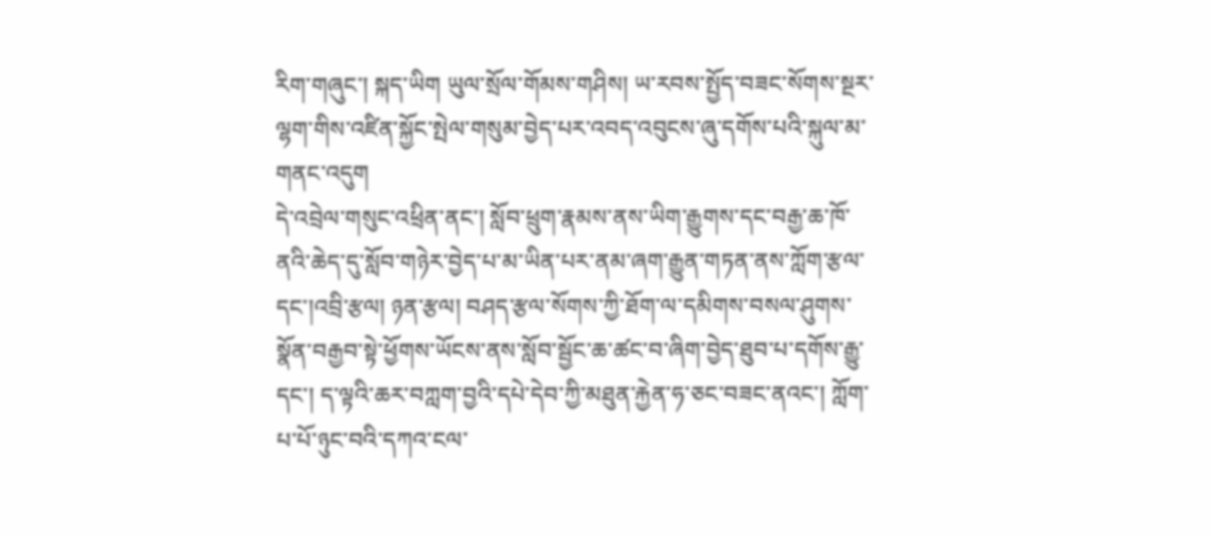རིག་གཞུང་། སྐད་ཡིག ཡུལ་སྲོལ་གོམས་གཤིས། ཡ་རབས་སྤྱོད་བཟང་སོགས་སྔར་ལྷག་གིས་འཛིན་སྐྱོང་སྤེལ་གསུམ་བྱེད་པར་འབད་འབུངས་ཞུ་དགོས་པའི་སྐུལ་མ་གནང་འདུག
དེ་འབྲེལ་གསུང་འཕྲིན་ནང་། སློབ་ཕྲུག་རྣམས་ནས་ཡིག་རྒྱུགས་དང་བརྒྱ་ཆ་ཁོ་ནའི་ཆེད་དུ་སློབ་གཉེར་བྱེད་པ་མ་ཡིན་པར་ནམ་ཞག་རྒྱུན་གཏན་ནས་ཀློག་རྩལ་དང་།འབྲི་རྩལ། ཉན་རྩལ། བཤད་རྩལ་སོགས་ཀྱི་ཐོག་ལ་དམིགས་བསལ་ཤུགས་སྣོན་བརྒྱབ་སྟེ་ཕྱོགས་ཡོངས་ནས་སློབ་སྦྱོང་ཆ་ཚང་བ་ཞིག་བྱེད་ཐུབ་པ་དགོས་རྒྱུ་དང་། ད་ལྟའི་ཆར་བཀླག་བྱའི་དཔེ་དེབ་ཀྱི་མཐུན་རྐྱེན་ཧ་ཅང་བཟང་ནའང་། ཀློག་པ་པོ་ཉུང་བའི་དཀའ་ངལ་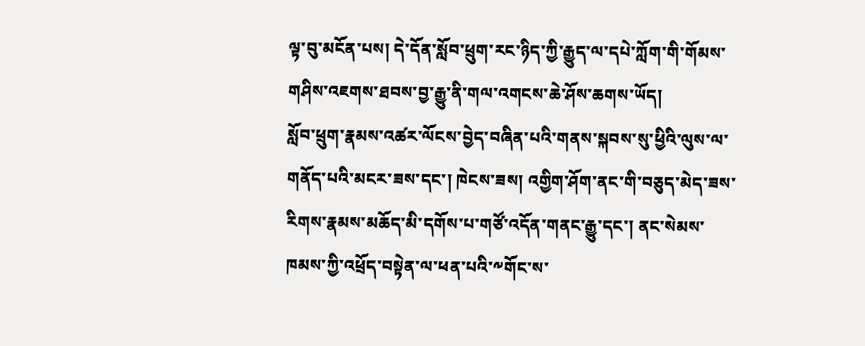ལྟ་བུ་མངོན་པས། དེ་དོན་སློབ་ཕྲུག་རང་ཉིད་ཀྱི་རྒྱུད་ལ་དཔེ་ཀློག་གི་གོམས་གཤིས་འཇགས་ཐབས་བྱ་རྒྱུ་ནི་གལ་འགངས་ཆེ་ཤོས་ཆགས་ཡོད།
སློབ་ཕྲུག་རྣམས་འཚར་ལོངས་བྱེད་བཞིན་པའི་གནས་སྐབས་སུ་ཕྱིའི་ལུས་ལ་གནོད་པའི་མངར་ཟས་དང་། ཁེངས་ཟས། འགྱིག་ཤོག་ནང་གི་བཅུད་མེད་ཟས་རིགས་རྣམས་མཆོད་མི་དགོས་པ་གཙོ་འདོན་གནང་རྒྱུ་དང་། ནང་སེམས་ཁམས་ཀྱི་འཕྲོད་བསྟེན་ལ་ཕན་པའི་༸གོང་ས་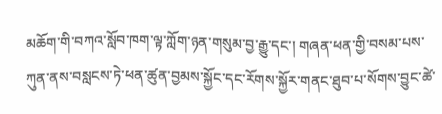མཆོག་གི་བཀའ་སློབ་ཁག་ལྟ་ཀློག་ཉན་གསུམ་བྱ་རྒྱུ་དང་། གཞན་ཕན་གྱི་བསམ་པས་ཀུན་ནས་བསླངས་ཏེ་ཕན་ཚུན་བྱམས་སྐྱོང་དང་རོགས་སྐྱོར་གནང་ཐུབ་པ་སོགས་བྱུང་ཚེ་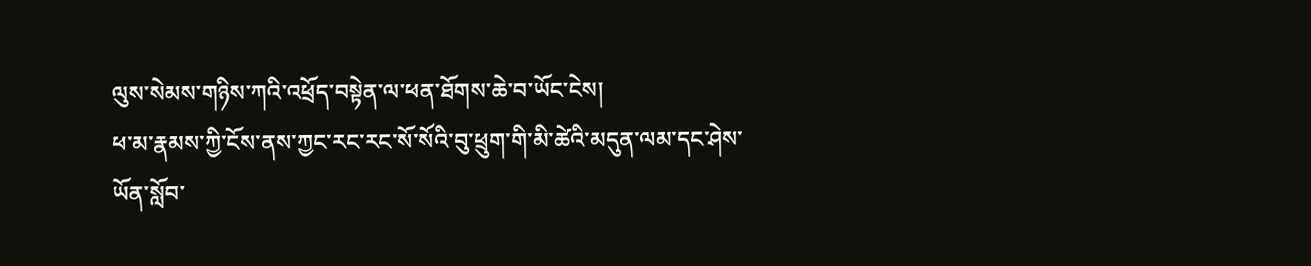ལུས་སེམས་གཉིས་ཀའི་འཕྲོད་བསྟེན་ལ་ཕན་ཐོགས་ཆེ་བ་ཡོང་ངེས།
ཕ་མ་རྣམས་ཀྱི་ངོས་ནས་ཀྱང་རང་རང་སོ་སོའི་བུ་ཕྲུག་གི་མི་ཚེའི་མདུན་ལམ་དང་ཤེས་ཡོན་སློབ་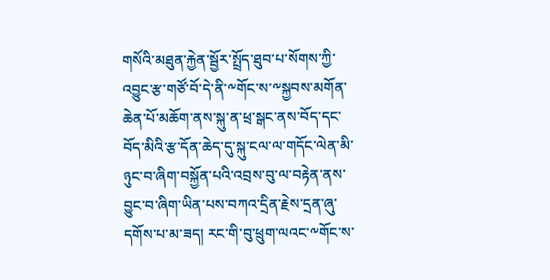གསོའི་མཐུན་རྐྱེན་སྦྱོར་སྤྲོད་ཐུབ་པ་སོགས་ཀྱི་འབྱུང་རྩ་གཙོ་བོ་དེ་ནི་༸གོང་ས་༸སྐྱབས་མགོན་ཆེན་པོ་མཆོག་ནས་སྐུ་ན་ཕྲ་སྒང་ནས་བོད་དང་བོད་མིའི་རྩ་དོན་ཆེད་དུ་སྐུ་ངལ་ལ་གདོང་ལེན་མི་ཉུང་བ་ཞིག་བསྐྱོན་པའི་འབྲས་བུ་ལ་བརྟེན་ནས་བྱུང་བ་ཞིག་ཡིན་པས་བཀའ་དྲིན་རྗེས་དྲན་ཞུ་དགོས་པ་མ་ཟད། རང་གི་བུ་ཕྲུག་ལའང་༸གོང་ས་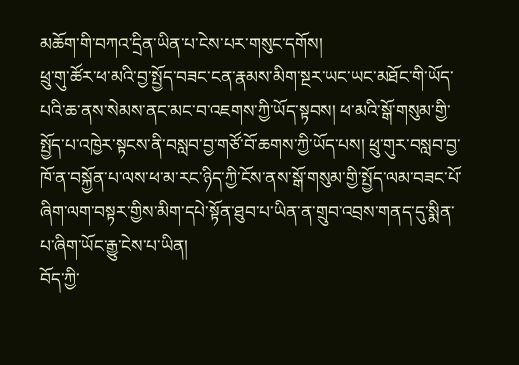མཆོག་གི་བཀའ་དྲིན་ཡིན་པ་ངེས་པར་གསུང་དགོས།
ཕྲུ་གུ་ཚོར་ཕ་མའི་བྱ་སྤྱོད་བཟང་ངན་རྣམས་མིག་སྔར་ཡང་ཡང་མཐོང་གི་ཡོད་པའི་ཆ་ནས་སེམས་ནང་མང་བ་འཇགས་ཀྱི་ཡོད་སྟབས། ཕ་མའི་སྒོ་གསུམ་གྱི་སྤྱོད་པ་འཁྱེར་སྟངས་ནི་བསླབ་བྱ་གཙོ་བོ་ཆགས་ཀྱི་ཡོད་པས། ཕྲུ་གུར་བསླབ་བྱ་ཁོ་ན་བསྐྱོན་པ་ལས་ཕ་མ་རང་ཉིད་ཀྱི་ངོས་ནས་སྒོ་གསུམ་གྱི་སྤྱོད་ལམ་བཟང་པོ་ཞིག་ལག་བསྟར་གྱིས་མིག་དཔེ་སྟོན་ཐུབ་པ་ཡིན་ན་གྲུབ་འབྲས་གནད་དུ་སྨིན་པ་ཞིག་ཡོང་རྒྱུ་ངེས་པ་ཡིན།
བོད་ཀྱི་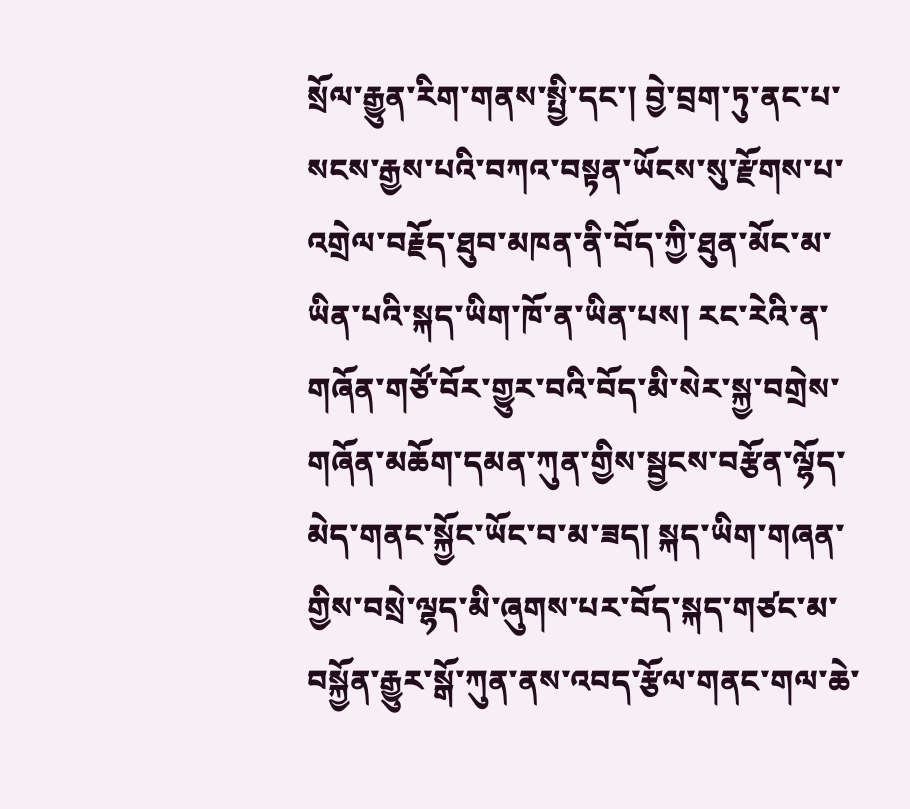སྲོལ་རྒྱུན་རིག་གནས་སྤྱི་དང་། བྱེ་བྲག་ཏུ་ནང་པ་སངས་རྒྱས་པའི་བཀའ་བསྟན་ཡོངས་སུ་རྫོགས་པ་འགྲེལ་བརྗོད་ཐུབ་མཁན་ནི་བོད་ཀྱི་ཐུན་མོང་མ་ཡིན་པའི་སྐད་ཡིག་ཁོ་ན་ཡིན་པས། རང་རེའི་ན་གཞོན་གཙོ་བོར་གྱུར་བའི་བོད་མི་སེར་སྐྱ་བགྲེས་གཞོན་མཆོག་དམན་ཀུན་གྱིས་སྦྱངས་བརྩོན་ལྷོད་མེད་གནང་སྐྱོང་ཡོང་བ་མ་ཟད། སྐད་ཡིག་གཞན་གྱིས་བསྲེ་ལྷད་མི་ཞུགས་པར་བོད་སྐད་གཙང་མ་བསྐྱོན་རྒྱུར་སྒོ་ཀུན་ནས་འབད་རྩོལ་གནང་གལ་ཆེ་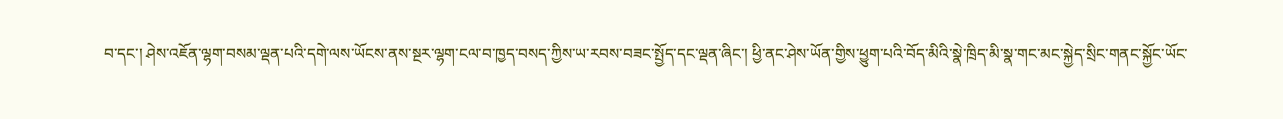བ་དང་། ཤེས་འཇོན་ལྷག་བསམ་ལྡན་པའི་དགེ་ལས་ཡོངས་ནས་སྔར་ལྷག་ངལ་བ་ཁྱད་བསད་ཀྱིས་ཡ་རབས་བཟང་སྤྱོད་དང་ལྡན་ཞིང་། ཕྱི་ནང་ཤེས་ཡོན་གྱིས་ཕྱུག་པའི་བོད་མིའི་སྣེ་ཁྲིད་མི་སྣ་གང་མང་སྐྱེད་སྲིང་གནང་སྐྱོང་ཡོང་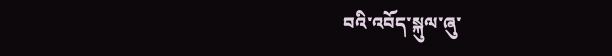བའི་འབོད་སྐུལ་ཞུ་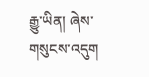རྒྱུ་ཡིན། ཞེས་གསུངས་འདུག